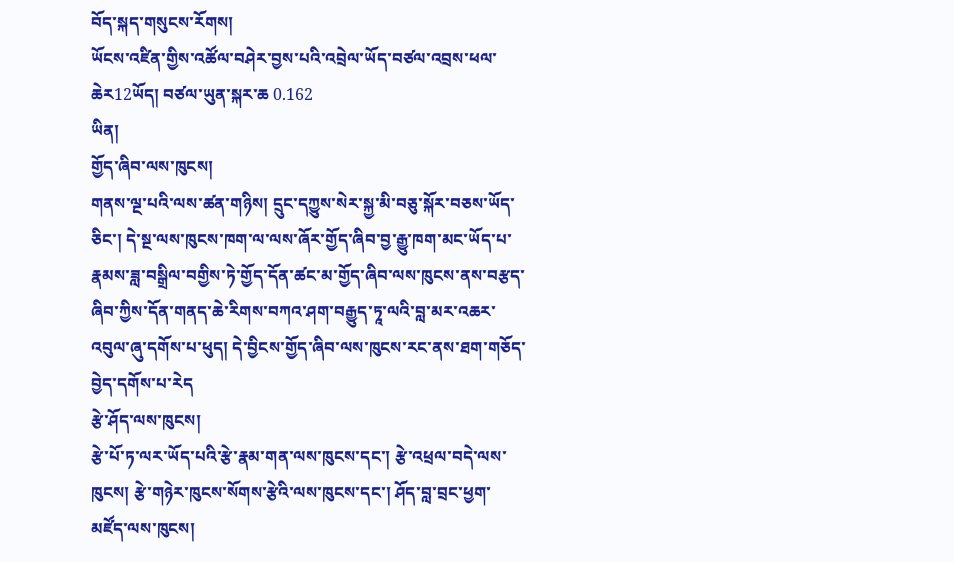བོད་སྐད་གསུངས་རོགས།
ཡོངས་འཛིན་གྱིས་འཚོལ་བཤེར་བྱས་པའི་འབྲེལ་ཡོད་བཙལ་འབྲས་ཕལ་ཆེར12ཡོད། བཙལ་ཡུན་སྐར་ཆ 0.162
ཡིན།
གྱོད་ཞིབ་ལས་ཁུངས།
གནས་ལྔ་པའི་ལས་ཚན་གཉིས། དྲུང་དཀྱུས་སེར་སྐྱ་མི་བཅུ་སྐོར་བཅས་ཡོད་ཅིང་། དེ་སྔ་ལས་ཁུངས་ཁག་ལ་ལས་ཞོར་གྱོད་ཞིབ་བྱ་རྒྱུ་ཁག་མང་ཡོད་པ་རྣམས་ཟླ་བསྒྲིལ་བགྱིས་ཏེ་གྱོད་དོན་ཚང་མ་གྱོད་ཞིབ་ལས་ཁུངས་ནས་བརྩད་ཞིབ་ཀྱིས་དོན་གནད་ཆེ་རིགས་བཀའ་ཤག་བརྒྱུད་ཏཱ་ལའི་བླ་མར་འཆར་འབུལ་ཞུ་དགོས་པ་ཕུད། དེ་བྱིངས་གྱོད་ཞིབ་ལས་ཁུངས་རང་ནས་ཐག་གཅོད་བྱེད་དགོས་པ་རེད
རྩེ་ཤོད་ལས་ཁུངས།
རྩེ་པོ་ཏ་ལར་ཡོད་པའི་རྩེ་རྣམ་གན་ལས་ཁུངས་དང་། རྩེ་འཕྲལ་བདེ་ལས་ཁུངས། རྩེ་གཉེར་ཁུངས་སོགས་རྩེའི་ལས་ཁུངས་དང་། ཤོད་བླ་བྲང་ཕྱག་མཛོད་ལས་ཁུངས།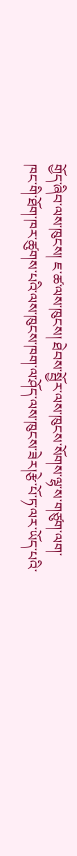གྱོད་ཞིབ་ལས་ཁུངས། ཇ་ཚ་ལས་ཁུངས། ཐེབས་སྦྱོར་ལས་ཁུངས་སོགས་ལྷ་ས་གཙུག་ལག་ཁང་གི་ཐོག་ཁར་ཚུགས་པའི་ལས་ཁུངས་ཁག་ལ་ཤོད་ལས་ཁུངས་ཟེར།རྩེ་པོ་ཏ་ལར་ཡོད་པའི་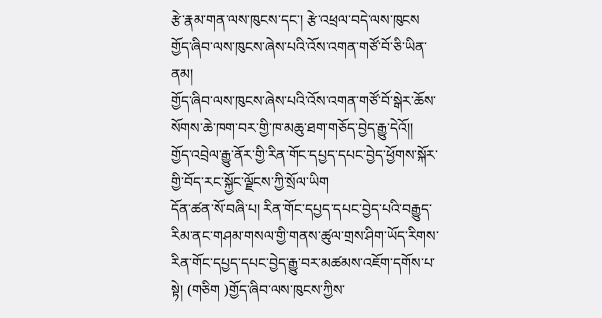རྩེ་རྣམ་གན་ལས་ཁུངས་དང་། རྩེ་འཕྲལ་བདེ་ལས་ཁུངས
གྱོད་ཞིབ་ལས་ཁུངས་ཞེས་པའི་འོས་འགན་གཙོ་བོ་ཅི་ཡིན་ནམ།
གྱོད་ཞིབ་ལས་ཁུངས་ཞེས་པའི་འོས་འགན་གཙོ་བོ་སྒེར་ཆོས་སོགས་ཆེ་ཁག་བར་གྱི་ཁ་མཆུ་ཐག་གཅོད་བྱེད་རྒྱུ་དེའོ།།
གྱོད་འབྲེལ་རྒྱུ་ནོར་གྱི་རིན་གོང་དཔྱད་དཔང་བྱེད་ཕྱོགས་སྐོར་གྱི་བོད་རང་སྐྱོང་ལྗོངས་ཀྱི་སྲོལ་ཡིག
དོན་ཚན་སོ་བཞི་པ། རིན་གོང་དཔྱད་དཔང་བྱེད་པའི་བརྒྱུད་རིམ་ནང་གཤམ་གསལ་གྱི་གནས་ཚུལ་གྲས་ཤིག་ཡོད་རིགས་རིན་གོང་དཔྱད་དཔང་བྱེད་རྒྱུ་བར་མཚམས་འཇོག་དགོས་པ་སྟེ། (གཅིག )གྱོད་ཞིབ་ལས་ཁུངས་ཀྱིས་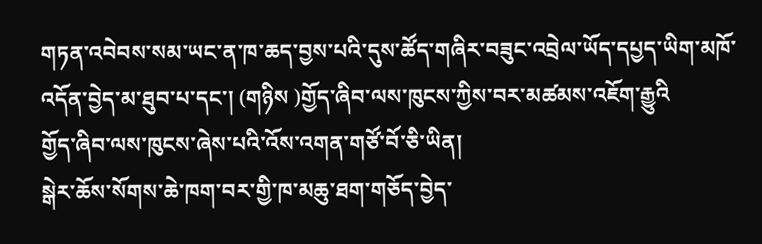གཏན་འབེབས་སམ་ཡང་ན་ཁ་ཆད་བྱས་པའི་དུས་ཚོད་གཞིར་བཟུང་འབྲེལ་ཡོད་དཔྱད་ཡིག་མཁོ་འདོན་བྱེད་མ་ཐུབ་པ་དང་། (གཉིས )གྱོད་ཞིབ་ལས་ཁུངས་ཀྱིས་བར་མཚམས་འཇོག་རྒྱུའི
གྱོད་ཞིབ་ལས་ཁུངས་ཞེས་པའི་འོས་འགན་གཙོ་བོ་ཅི་ཡིན།
སྒེར་ཆོས་སོགས་ཆེ་ཁག་བར་གྱི་ཁ་མཆུ་ཐག་གཅོད་བྱེད་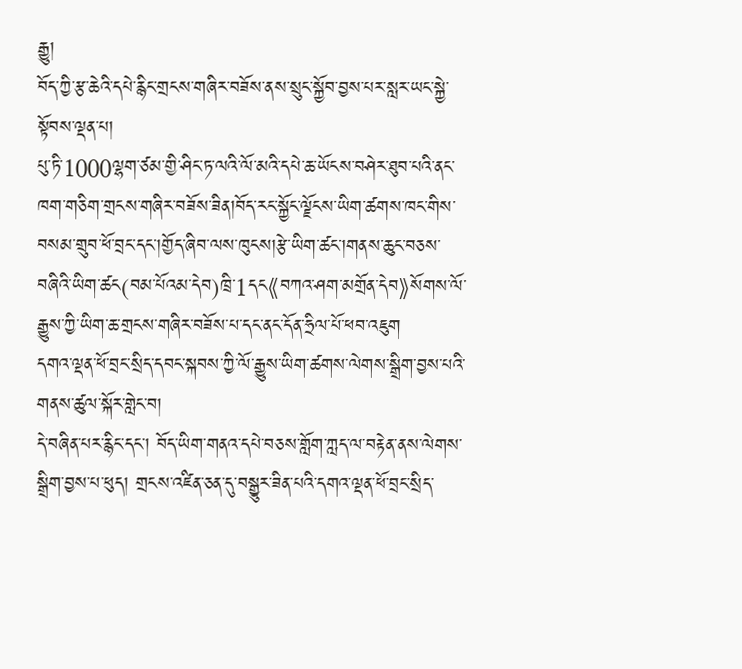རྒྱུ།
བོད་ཀྱི་རྩ་ཆེའི་དཔེ་རྙིང་གྲངས་གཞིར་བཟོས་ནས་སྲུང་སྐྱོབ་བྱས་པར་སླར་ཡང་སྐྱེ་སྟོབས་ལྡན་པ།
པུ་ཏི་1000ལྷག་ཙམ་གྱི་ཤིང་ཏ་ལའི་ལོ་མའི་དཔེ་ཆ་ཡོངས་བཤེར་ཐུབ་པའི་ནང་ཁག་གཅིག་གྲངས་གཞིར་བཟོས་ཟིན།བོད་རང་སྐྱོང་ལྗོངས་ཡིག་ཚགས་ཁང་གིས་བསམ་གྲུབ་ཕོ་བྲང་དང་།གྱོད་ཞིབ་ལས་ཁུངས།རྩེ་ཡིག་ཚང་།གནས་ཆུང་བཅས་བཞིའི་ཡིག་ཚང(བམ་པོའམ་དེབ)ཁྲི་1དང《བཀའ་ཤག་མགྲོན་དེབ》སོགས་ལོ་རྒྱུས་ཀྱི་ཡིག་ཆ་གྲངས་གཞིར་བཟོས་པ་དང་ནང་དོན་ཧྲིལ་པོ་ཕབ་འཇུག
དགའ་ལྡན་ཕོ་བྲང་སྲིད་དབང་སྐབས་ཀྱི་ལོ་རྒྱུས་ཡིག་ཚགས་ལེགས་སྒྲིག་བྱས་པའི་གནས་ཚུལ་སྐོར་གླེང་བ།
དེ་བཞིན་པར་རྙིང་དང་། བོད་ཡིག་གནའ་དཔེ་བཅས་གློག་ཀླད་ལ་བརྟེན་ནས་ལེགས་སྒྲིག་བྱས་པ་ཕུད། གྲངས་འཛིན་ཅན་དུ་བསྒྱུར་ཟིན་པའི་དགའ་ལྡན་ཕོ་བྲང་སྲིད་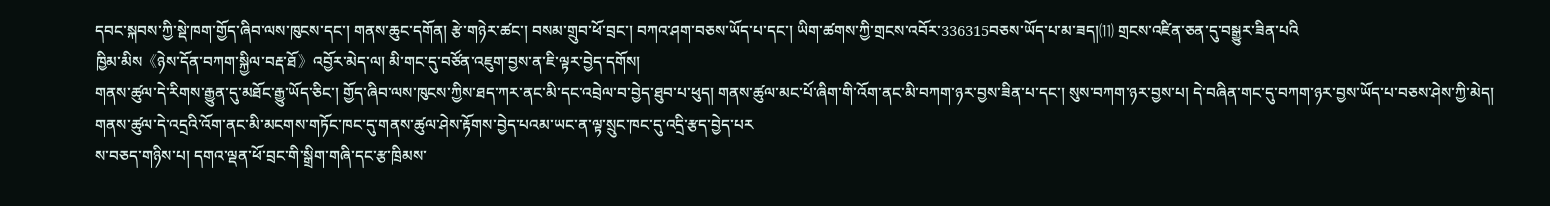དབང་སྐབས་ཀྱི་སྡེ་ཁག་གྱོད་ཞིབ་ལས་ཁུངས་དང་། གནས་ཆུང་དགོན། རྩེ་གཉེར་ཚང་། བསམ་གྲུབ་ཕོ་བྲང་། བཀའ་ཤག་བཅས་ཡོད་པ་དང་། ཡིག་ཚགས་ཀྱི་གྲངས་འབོར་336315བཅས་ཡོད་པ་མ་ཟད།⑾ གྲངས་འཛིན་ཅན་དུ་བསྒྱུར་ཟིན་པའི
ཁྱིམ་མིས《ཉེས་དོན་བཀག་སྐྱིལ་བརྡ་ཐོ》འབྱོར་མེད་ལ། མི་གང་དུ་བཙོན་འཇུག་བྱས་ན་ཇི་ལྟར་བྱེད་དགོས།
གནས་ཚུལ་དེ་རིགས་རྒྱུན་དུ་མཐོང་རྒྱུ་ཡོད་ཅིང་། གྱོད་ཞིབ་ལས་ཁུངས་ཀྱིས་ཐད་ཀར་ནང་མི་དང་འབྲེལ་བ་བྱེད་ཐུབ་པ་ཕུད། གནས་ཚུལ་མང་པོ་ཞིག་གི་འོག་ནང་མི་བཀག་ཉར་བྱས་ཟིན་པ་དང་། སུས་བཀག་ཉར་བྱས་པ། དེ་བཞིན་གང་དུ་བཀག་ཉར་བྱས་ཡོད་པ་བཅས་ཤེས་ཀྱི་མེད། གནས་ཚུལ་དེ་འདྲའི་འོག་ནང་མི་མངགས་གཏོང་ཁང་དུ་གནས་ཚུལ་ཤེས་རྟོགས་བྱེད་པའམ་ཡང་ན་ལྟ་སྲུང་ཁང་དུ་འདྲི་རྩད་བྱེད་པར
ས་བཅད་གཉིས་པ། དགའ་ལྡན་ཕོ་བྲང་གི་སྒྲིག་གཞི་དང་རྩ་ཁྲིམས་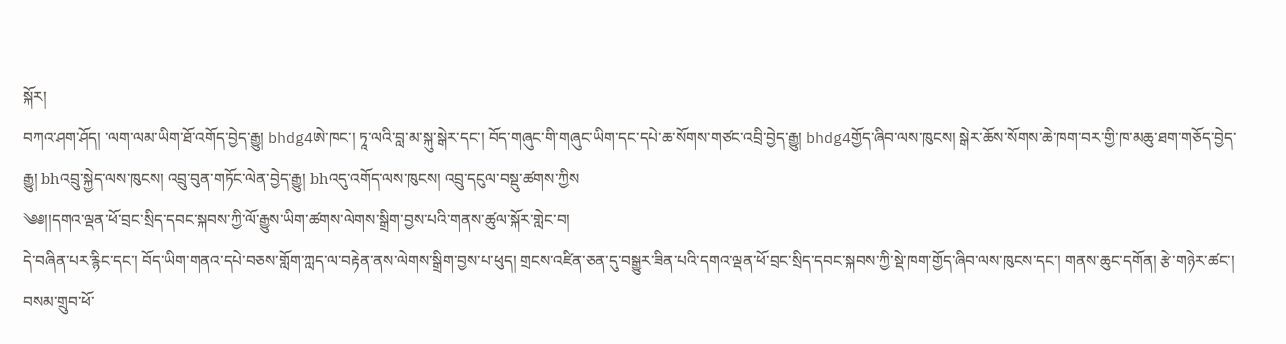སྐོར།
བཀའ་ཤག་ཤོད། ་ལག་ལམ་ཡིག་ཐོ་འགོད་བྱེད་རྒྱུ། bhdg4ཨེ་ཁང་། ཏཱ་ལའི་བླ་མ་སྐུ་སྒེར་དང་། བོད་གཞུང་གི་གཞུང་ཡིག་དང་དཔེ་ཆ་སོགས་གཙང་འབྲི་བྱེད་རྒྱུ། bhdg4གྱོད་ཞིབ་ལས་ཁུངས། སྒེར་ཆོས་སོགས་ཆེ་ཁག་བར་གྱི་ཁ་མཆུ་ཐག་གཅོད་བྱེད་རྒྱུ། bhའབྲུ་སྐྱེད་ལས་ཁུངས། འབྲུ་བུན་གཏོང་ལེན་བྱེད་རྒྱུ། bhའདུ་འགོད་ལས་ཁུངས། འབྲུ་དངུལ་བསྡུ་ཚགས་ཀྱིས
༄༅།།དགའ་ལྡན་ཕོ་བྲང་སྲིད་དབང་སྐབས་ཀྱི་ལོ་རྒྱུས་ཡིག་ཚགས་ལེགས་སྒྲིག་བྱས་པའི་གནས་ཚུལ་སྐོར་གླེང་བ།
དེ་བཞིན་པར་རྙིང་དང་། བོད་ཡིག་གནའ་དཔེ་བཅས་གློག་ཀླད་ལ་བརྟེན་ནས་ལེགས་སྒྲིག་བྱས་པ་ཕུད། གྲངས་འཛིན་ཅན་དུ་བསྒྱུར་ཟིན་པའི་དགའ་ལྡན་ཕོ་བྲང་སྲིད་དབང་སྐབས་ཀྱི་སྡེ་ཁག་གྱོད་ཞིབ་ལས་ཁུངས་དང་། གནས་ཆུང་དགོན། རྩེ་གཉེར་ཚང་། བསམ་གྲུབ་ཕོ་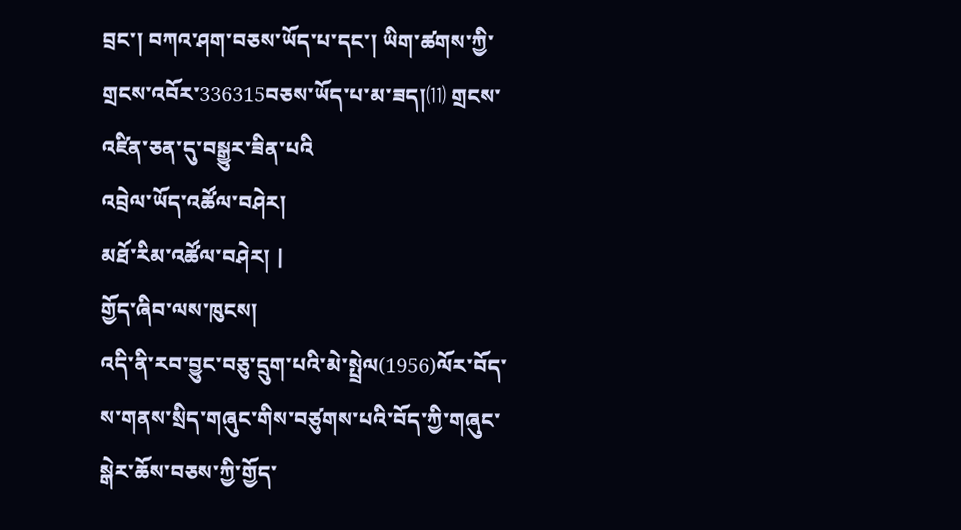བྲང་། བཀའ་ཤག་བཅས་ཡོད་པ་དང་། ཡིག་ཚགས་ཀྱི་གྲངས་འབོར་336315བཅས་ཡོད་པ་མ་ཟད།⑾ གྲངས་འཛིན་ཅན་དུ་བསྒྱུར་ཟིན་པའི
འབྲེལ་ཡོད་འཚོལ་བཤེར།
མཐོ་རིམ་འཚོལ་བཤེར། |
གྱོད་ཞིབ་ལས་ཁུངས།
འདི་ནི་རབ་བྱུང་བཅུ་དྲུག་པའི་མེ་སྤྲེལ(1956)ལོར་བོད་ས་གནས་སྲིད་གཞུང་གིས་བཙུགས་པའི་བོད་ཀྱི་གཞུང་སྒེར་ཆོས་བཅས་ཀྱི་གྱོད་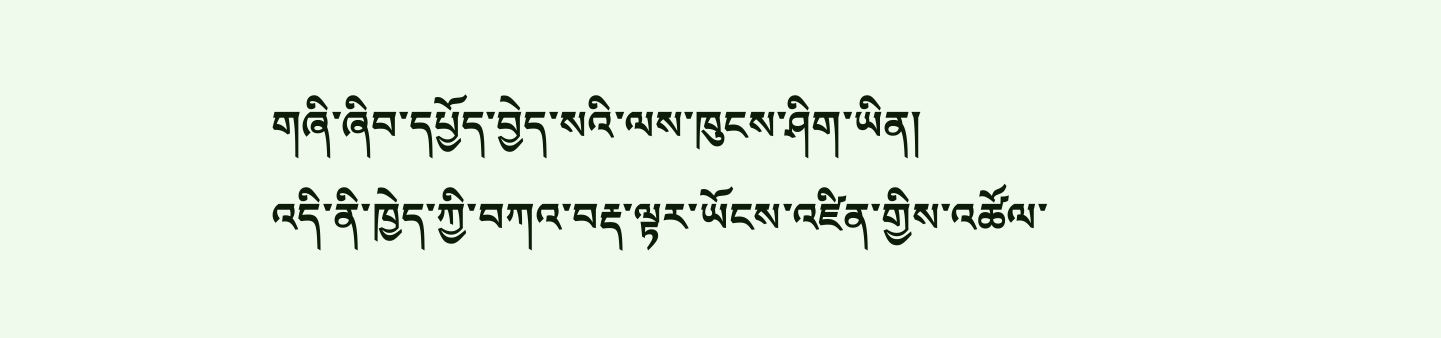གཞི་ཞིབ་དཔྱོད་བྱེད་སའི་ལས་ཁུངས་ཤིག་ཡིན།
འདི་ནི་ཁྱེད་ཀྱི་བཀའ་བརྡ་ལྟར་ཡོངས་འཛིན་གྱིས་འཚོལ་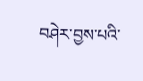བཤེར་བྱས་པའི་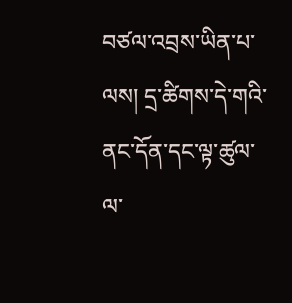བཙལ་འབྲས་ཡིན་པ་ལས། དྲ་ཚིགས་དེ་གའི་ནང་དོན་དང་ལྟ་ཚུལ་ལ་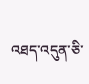འཐད་འདུན་ཅི་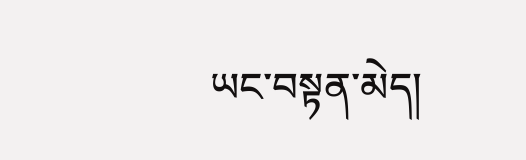ཡང་བསྟན་མེད།